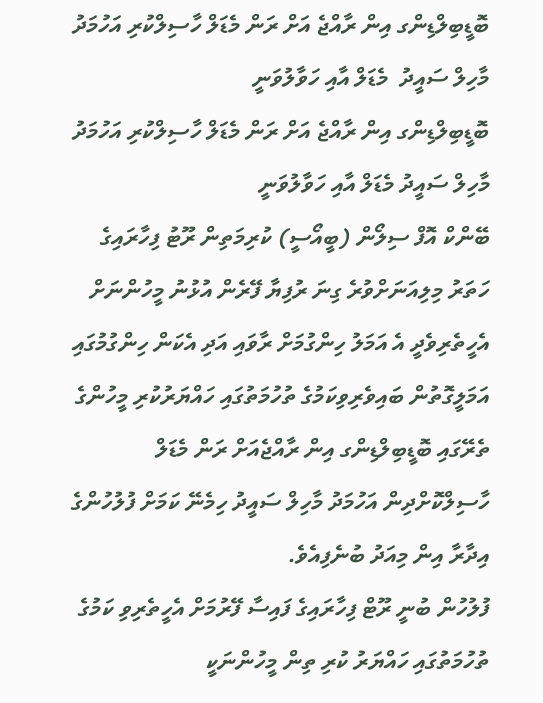ބޮޑީބިލްޑިންގ އިން ރާއްޖެ އަށް ރަން މެޑަލް ހާސިލްކުރި އަހުމަދު މާހިލް ސައީދު  މެޑަލް އާއި ހަވާލުވަނީ
ބޮޑީބިލްޑިންގ އިން ރާއްޖެ އަށް ރަން މެޑަލް ހާސިލްކުރި އަހުމަދު މާހިލް ސައީދު މެޑަލް އާއި ހަވާލުވަނީ
ބޭންކް އޮފް ސިލޯން (ބީއޯސީ) ކުރިމަތިން ރޫޓު ފިހާރައިގެ ހަތަރު މިލިއަނަށްވުރެ ގިނަ ރުފިޔާ ފޭރެން އުޅުނު މީހުންނަށް އެހީތެރިވެދީ އެ އަމަލު ހިންގުމަށް ރާވައި އަދި އެކަން ހިންގުމުގައި އަމަލީގޮތުން ބައިވެރިވިކަމުގެ ތުހުމަތުގައި ހައްޔަރުކުރި މީހުންގެ ތެރޭގައި ބޮޑީބިލްޑިންގ އިން ރާއްޖެއަށް ރަން މެޑަލް ހާސިލްކޮށްދިން އަހުމަދު މާހިލް ސައީދު ހިމެނޭ ކަމަށް ފުލުހުންގެ އިދާރާ އިން މިއަދު ބުނެފިއެވެ.
ފުލުހުން ބުނީ ރޫޓް ފިހާރައިގެ ފައިސާ ފޭރުމަށް އެހީތެރިވި ކަމުގެ ތުހުމަތުގައި ހައްޔަރު ކުރި ތިން މީހުންނަކީ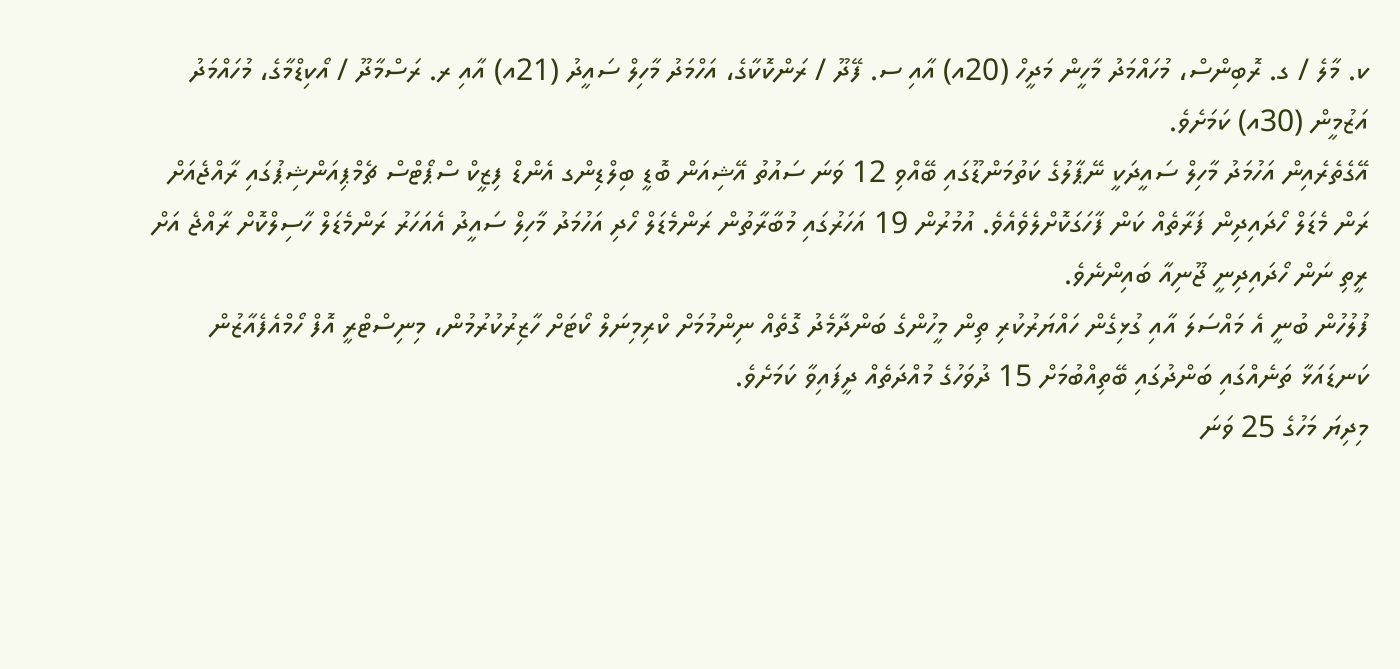ކ. މާލެ / ގ. ރޮބިންސް، މުހައްމަދު މާހީން މަދީހް (20އ) އާއި ސ. ފޭދޫ / ރަންކޮކާގެ، އަހްމަދު މާހިލް ސައީދު (21އ) އާއި ރ. ރަސްމާދޫ / އޯކިޑްމާގެ، މުހައްމަދު އަޒުމީން (30އ) ކަމަށެވެ.
އޭގެތެރެއިން އަހުމަދު މާހިލް ސައީދަކީ ނޭޕާލުގެ ކަތުމަންޑޫގައި ބޭއްވި 12 ވަނަ ސައުތު އޭޝިއަން ބޮޑީ ބިލްޑިންގ އެންޑް ފިޒީކް ސްޕޯޓްސް ޗެމްޕިއަންޝިޕުގައި ރާއްޖެއަށް ރަން މެޑަލް ހޯދައިދިން ފަރާތެއް ކަން ފާހަގަކޮށްލެވެއެވެ. އުމުރުން 19 އަހަރުގައި މުބާރާތުން ރަންމެޑަލް ހޯދި އަހުމަދު މާހިލް ސައީދު އެއަހަރު ރަންމެޑަލް ހާސިލްކޮށް ރާއްޖެ އަށް ރީތި ނަން ހޯދައިދިނީ ޖޫނިއާ ބައިންނެވެ.
ފުލުހުން ބުނީ އެ މައްސަލަ އާއި ގުޅިގެން ހައްޔަރުކުރި ތިން މީހުންގެ ބަންދާމެދު ގޮތެއް ނިންމުމަށް ކްރިމިނަލް ކޯޓަށް ހާޒިރުކުރުމުން، މިނިސްޓްރީ އޮފް ހޯމްއެފެއާޒުން ކަނޑައަޅާ ތަނެއްގައި ބަންދުގައި ބޭތިއްބުމަށް 15 ދުވަހުގެ މުއްދަތެއް ދީފައިވާ ކަމަށެވެ.
މިދިޔަ މަހުގެ 25 ވަނަ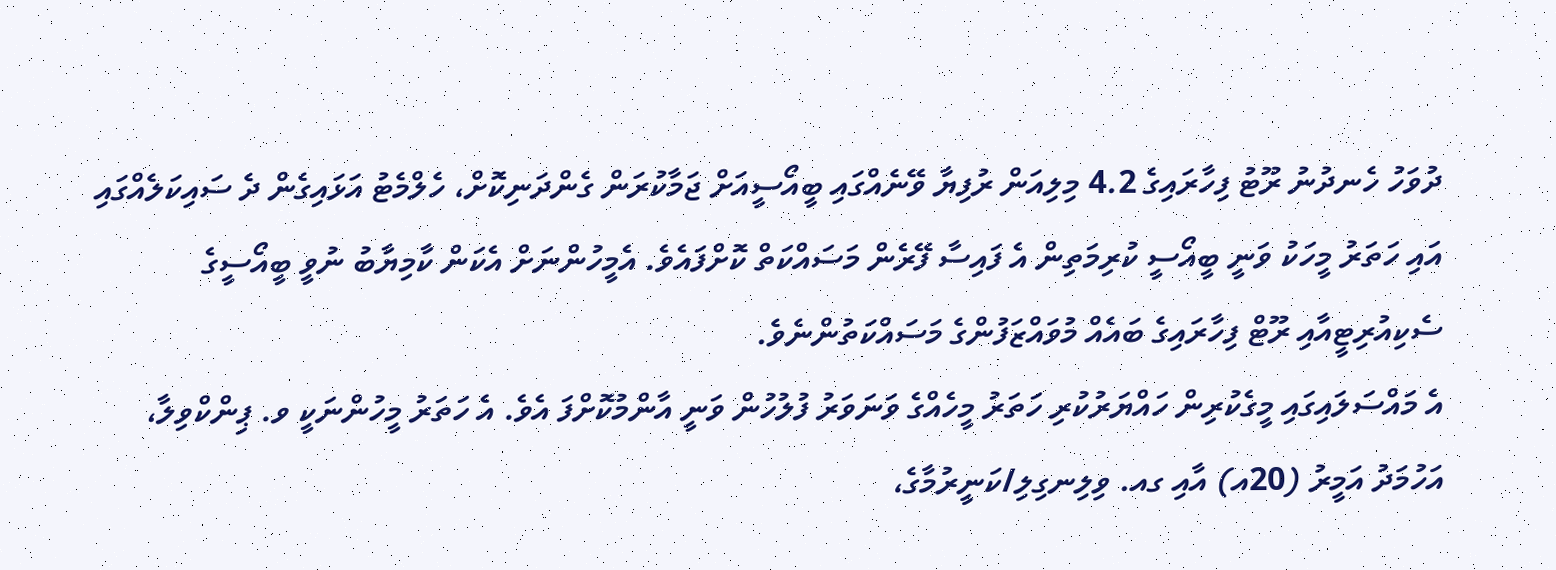ދުވަހު ހެނދުނު ރޫޓު ފިހާރައިގެ 4.2 މިލިއަން ރުފިޔާ ވޭނެއްގައި ބީއޯސީއަށް ޖަމާކުރަން ގެންދަނިކޮށް، ހެލްމެޓު އަޅައިގެން ދެ ސައިކަލެއްގައި އައި ހަތަރު މީހަކު ވަނީ ބީއޯސީ ކުރިމަތިން އެ ފައިސާ ފޭރެން މަސައްކަތް ކޮށްފައެވެ. އެމީހުންނަށް އެކަން ކާމިޔާބު ނުވީ ބީއޯސީގެ ސެކިއުރިޓީއާއި ރޫޓް ފިހާރައިގެ ބައެއް މުވައްޒަފުންގެ މަސައްކަތުންނެވެ.
އެ މައްސަލައިގައި މީގެކުރިން ހައްޔަރުކުރި ހަތަރު މީހެއްގެ ވަނަވަރު ފުލުހުން ވަނީ އާންމުކޮށްފަ އެވެ. އެ ހަތަރު މީހުންނަކީ ވ. ޕިންކްވިލާ، އަހުމަދު އަމީރު (20އ) އާއި ގއ. ވިލިނގިލި/ކަނީރުމާގެ،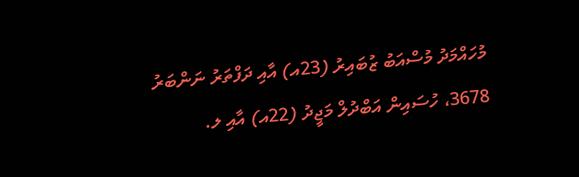މުހައްމަދު މުސްއަބު ޒުބައިރު (23އ) އާއި ދަފްތަރު ނަންބަރު 3678، ހުސައިން އަބްދުލް މަޖީދު (22އ) އާއި ލ.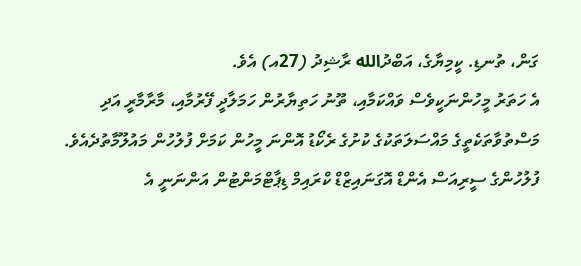ގަން، ތުނޑި. ކީމިޔާގެ، އަބްދުالله ރާޝިދު (27އ) އެވެ.
އެ ހަތަރު މީހުންނަކީވެސް ވައްކަމާއި، ތޫނު ހަތިޔާރުން ހަމަލާދީ ފޭރުމާއި، މާރާމާރީ އަދި މަސްތުވާތަކެތީގެ މައްސަލަތަކުގެ ކުށުގެ ރެކޯޑު އޮންނަ މީހުން ކަމަށް ފުލުހުން މައުލޫމާތުދެއެވެ.
ފުލުހުންގެ ސީރިއަސް އެންޑް އޮގަނައިޒްޑް ކްރައިމް ޑިޕާޓްމަންޓުން އަންނަނީ އެ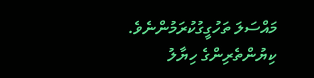މައްސަލަ ތަހުގީގުކުރަމުންނެވެ.
ކިޔުންތެރިންގެ ހިޔާލު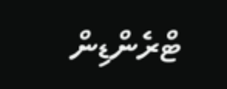ޓްރެންޑިން